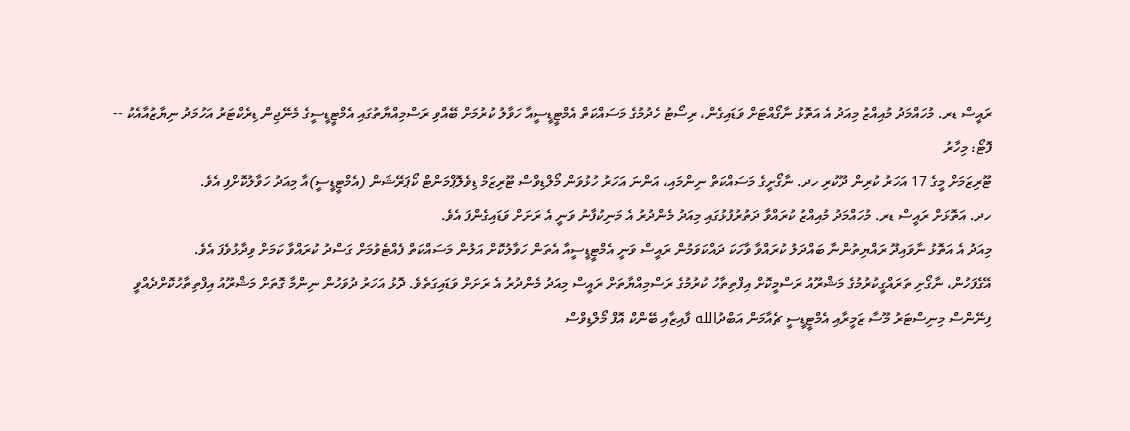ރައީސް ޑރ. މުހައްމަދު މުއިއްޒު މިއަދު އެ އަތޮޅު ނާގޯއްޓަށް ވަޑައިގެން، ރިސޯޓު ހެދުމުގެ މަސައްކަތް އެމްޓީޑީސީއާ ހަވާލު ކުރުމަށް ބޭއްވި ރަސްމިއްޔާތުގައި އެމްޓީޑީސީގެ މެނޭޖިން ޑިރެކްޓަރު އަހުމަދު ނިޔާޒުއާއެކު -- ފޮޓޯ: މިހާރު
ޓޫރިޒަމަށް މީގެ 17 އަހަރު ކުރިން ދޫކުރި ހދ. ނާގޯށީގެ މަސައްކަތް ނިންމައި، އަންނަ އަހަރު ހުޅުވަން މޯލްޑިވްސް ޓޫރިޒަމް ޑިވެލޮޕްމަންޓް ކޯޕަރޭޝަން (އެމްޓީޑީސީ)އާ މިއަދު ހަވާލުކޮށްފި އެވެ.
ހދ. އަތޮޅަށް ރައީސް ޑރ. މުހައްމަދު މުއިއްޒު ކުރައްވާ ދަތުރުފުޅުގައި މިއަދު މެންދުރު އެ މަނިކުފާނު ވަނީ އެ ރަށަށް ވަޑައިގެންފަ އެވެ.
މިއަދު އެ އަތޮޅު ނާވައިދޫ ރައްޔިތުންނާ ބައްދަލު ކުރައްވާ ވާހަކަ ދައްކަވަމުން ރައީސް ވަނީ އެމްޓީޑީސީއާ އެތަން ހަވާލުކޮށް އަލުން މަސައްކަތް ފެއްޓެވުމަށް ގަސްދު ކުރައްވާ ކަމަށް ވިދާޅުވެފަ އެވެ.
އޭގެފަހުން، ނާގޯށި ތަރައްގީކުރުމުގެ މަޝްރޫއު ރަސްމީކޮށް އިފްތިތާހު ކުރުމުގެ ރަސްމިއްޔާތަށް ރައީސް މިއަދު މެންދުރު އެ ރަށަށް ވަޑައިގަތެވެ. ދޮޅު އަހަރު ދުވަހުން ނިންމާ ގޮތަށް މަޝްރޫއު އިފްތިތާހުކޮށްދެއްވީ ފިނޭންސް މިނިސްޓަރު މޫސާ ޒަމީރާއި އެމްޓީޑީސީ ޗެއާމަން އަބްދުالله ފާއިޒާއި ބޭންކް އޮފް މޯލްޑިވްސް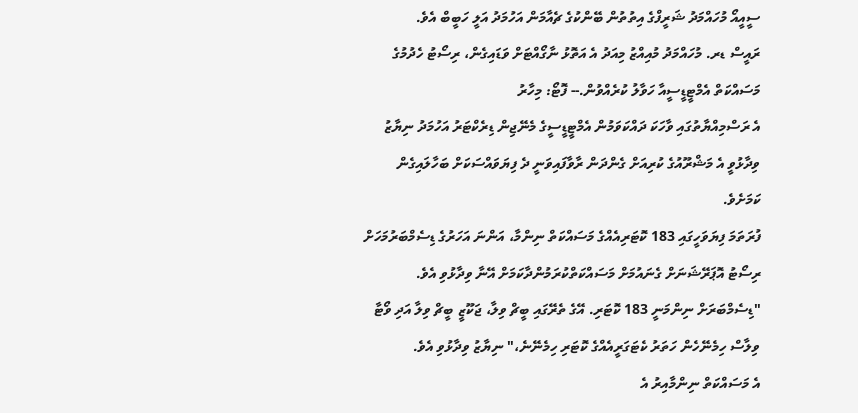ސީއީއޯ މުހައްމަދު ޝަރީފްގެ އިތުތުން ބޭންކުގެ ޗެއާމަން އަހުމަދު އަލީ ހަބީބް އެވެ.
ރައީސް ޑރ. މުހައްމަދު މުއިއްޒު މިއަދު އެ އަތޮޅު ނާގޯއްޓަށް ވަޑައިގެން، ރިސޯޓު ހެދުމުގެ މަސައްކަތް އެމްޓީޑީސީއާ ހަވާލު ކުރެއްވުން.-- ފޮޓޯ: މިހާރު
އެ ރަސްމިއްޔާތުގައި ވާހަކަ ދައްކަވަމުން އެމްޓީޑީސީގެ މެނޭޖިން ޑިރެކްޓަރު އަހުމަދު ނިޔާޒު ވިދާޅުވީ އެ މަޝްރޫއުގެ ކުރިއަށް ގެންދަން ރާވާފައިވަނީ ދެ ފިޔަވައްސަކަށް ބަހާލައިގެން ކަމަށެވެ.
ފުރަތަމަ ފިޔަވަހީގައި 183 ކޮޓަރިއެއްގެ މަސައްކަތް ނިންމާ، އަންނަ އަހަރުގެ ޑިސެމްބަރުމަހަށް ރިސޯޓު އޮޕަރޭޝަނަށް ގެނައުމަށް މަސައްކަތްކުރަމުންދާކަމަށް އޭނާ ވިދާޅުވި އެވެ.
"ޑިސެމްބަރަށް ނިންމަނީ 183 ކޮޓަރި. އޭގެ ތެރޭގައި ބީޗް ވިލާ، ޖަކޫޒީ ބީޗް ވިލާ އަދި ވޯޓާ ވިލާސް ހިމެނޭހެން ހަތަރު ކެޓަގަރީއެއްގެ ކޮޓަރި ހިމެނޭނެ،" ނިޔާޒު ވިދާޅުވި އެވެ.
އެ މަސައްކަތް ނިންމާއިރު އެ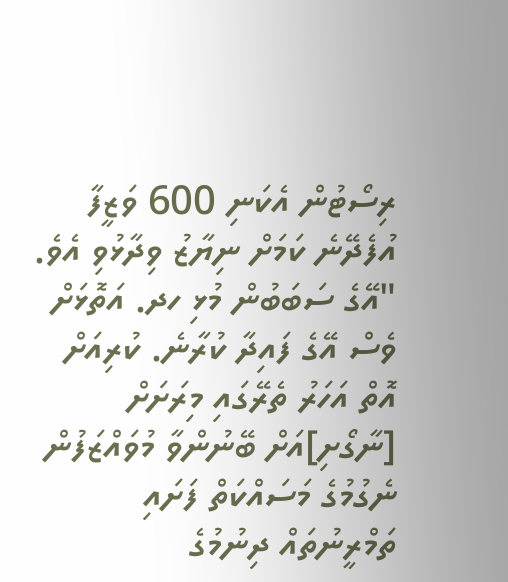ރިސޯޓުން އެކަނި 600 ވަޒީފާ އުފެދޭނެ ކަމަށް ނިޔާޒު ވިދާޅުވި އެވެ.
"އޭގެ ސަބަބުން މުޅި ހދ. އަތޮޅަށް ވެސް އޭގެ ފައިދާ ކުރާނެ. ކުރިއަށް އޮތް އަހަރު ތެރޭގައި މިރަށަށް [ނާގޯށި]އަށް ބޭނުންވާ މުވައްޒަފުން ނެގުމުގެ މަސައްކަތް ފަށައި ތަމްރީނުތައް ދިނުމުގެ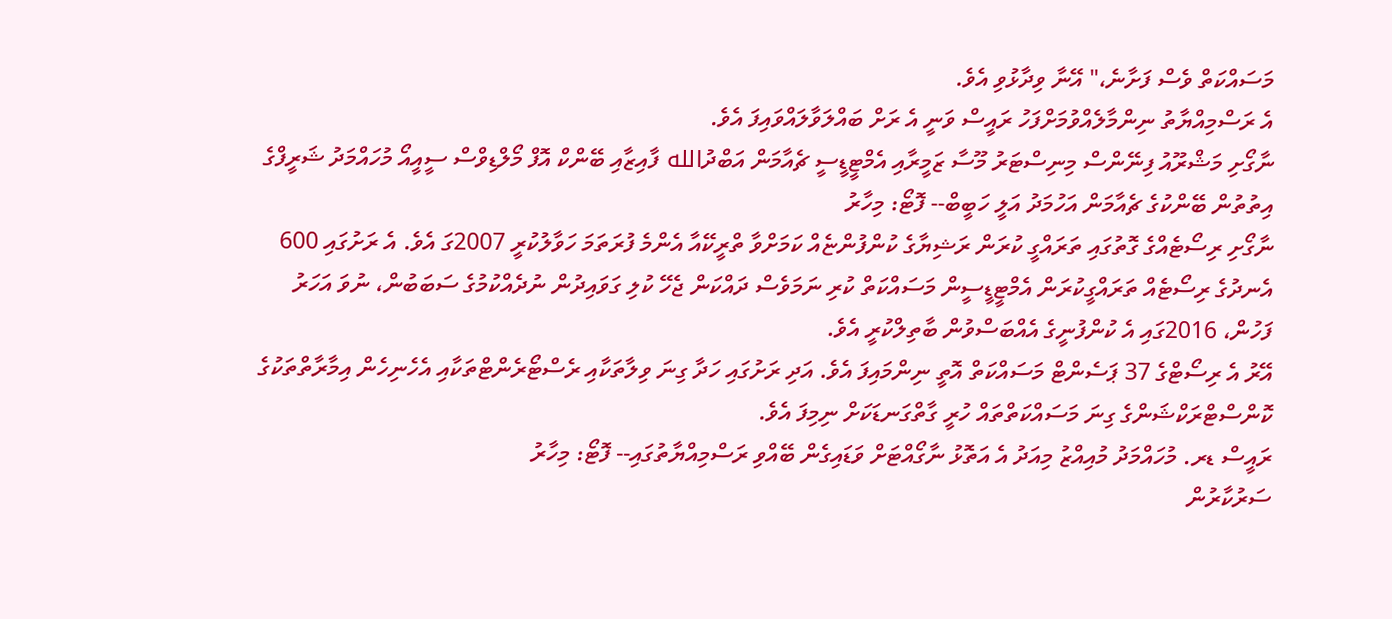މަސައްކަތް ވެސް ފަށާނެ،" އޭނާ ވިދާޅުވި އެވެ.
އެ ރަސްމިއްޔާތު ނިންމާލެއްވުމަށްފަހު ރައީސް ވަނީ އެ ރަށް ބައްލަވާލައްވައިފަ އެވެ.
ނާގޯށި މަޝްރޫއު ފިނޭންސް މިނިސްޓަރު މޫސާ ޒަމީރާއި އެމްޓީޑީސީ ޗެއާމަން އަބްދުالله ފާއިޒާއި ބޭންކް އޮފް މޯލްޑިވްސް ސީއީއޯ މުހައްމަދު ޝަރީފްގެ އިތުތުން ބޭންކުގެ ޗެއާމަން އަހުމަދު އަލީ ހަބީބް-- ފޮޓޯ: މިހާރު
ނާގޯށި ރިސޯޓެއްގެ ގޮތުގައި ތަރައްގީ ކުރަން ރަޝިޔާގެ ކުންފުންޏެއް ކަމަށްވާ ތްރީކޭއާ އެންމެ ފުރަތަމަ ހަވާލުކުރީ 2007ގަ އެވެ. އެ ރަށުގައި 600 އެނދުގެ ރިސޯޓެއް ތަރައްގީކުރަން އެމްޓީޑީސީން މަސައްކަތް ކުރި ނަމަވެސް ދައްކަން ޖެހޭ ކުލި ގަވައިދުން ނުދެއްކުމުގެ ސަބަބުން، ނުވަ އަހަރު ފަހުން، 2016ގައި އެ ކުންފުނީގެ އެއްބަސްވުން ބާތިލްކުރީ އެވެ.
އޭރު އެ ރިސޯޓްގެ 37 ޕަސެންޓް މަސައްކަތް އޮތީ ނިންމައިފަ އެވެ. އަދި ރަށުގައި ހަދާ ގިނަ ވިލާތަކާއި ރެސްޓޯރެންޓްތަކާއި އެހެނިހެން އިމާރާތްތަކުގެ ކޮންސްޓްރަކްޝަންގެ ގިނަ މަސައްކަތްތައް ހުރީ ގާތްގަނޑަކަށް ނިމިފަ އެވެ.
ރައީސް ޑރ. މުހައްމަދު މުއިއްޒު މިއަދު އެ އަތޮޅު ނާގޯއްޓަށް ވަޑައިގެން ބޭއްވި ރަސްމިއްޔާތުގައި-- ފޮޓޯ: މިހާރު
ސަރުކާރުން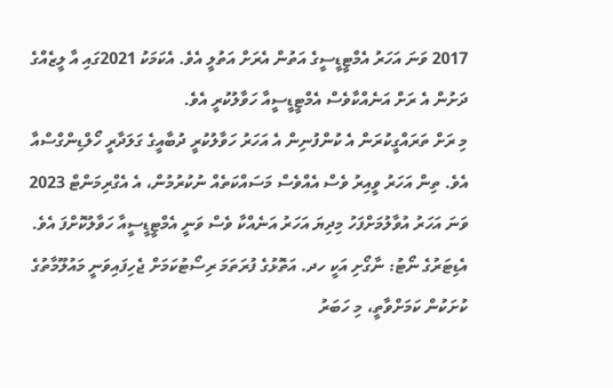2017 ވަނަ އަހަރު އެމްޓީޑީސީގެ އަތުން އެރަށް އަތުލީ އެވެ. އެކަމަކު 2021ގައި އާ ލީޒެއްގެ ދަށުން އެ ރަށް އަނެއްކާވެސް އެމްޓީޑީސީއާ ހަވާލުކުރީ އެވެ.
މި ރަށް ތަރައްގީކުރަން އެ ކުންފުނިން އެ އަހަރު ހަވާލުކުރީ ދުބާއީގެ ގަލަދާރީ ހޯލްޑިންގްސްއާ އެވެ. ތިން އަހަރު ވީއިރު ވެސް އެއްވެސް މަސައްކަތެއް ނުކުރުމުން، އެ އެގްރިމަންޓް 2023 ވަނަ އަހަރު އުވާލުމަށްފަހު މިދިޔަ އަހަރު އަނެއްކާ ވެސް ވަނީ އެމްޓީޑީސީއާ ހަވާލުކޮށްފަ އެވެ. އެޑިޓަރުގެ ނޯޓު: ނާގޯށި އަކީ ހދ. އަތޮޅުގެ ފުރަތަމަ ރިސޯޓުކަމަށް ޖެހިފައިވަނީ މައުލޫމާތުގެ ކުށަކުން ކަމަށްވާތީ، މި ހަބަރު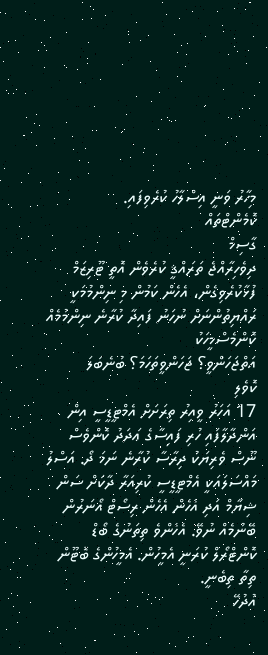މިހާރު ވަނީ އިސްލާހު ކުރެވިފައި.
ކޮމެންޓްތައް
ގާސިމް
ދިވެހިރާއްޖެ ތަރައްޤީ ކުރެވެން އޮތީ ޓޫރިޒަމް ފުޅާކުރެވިގެން، އެހެން ކަމުން މި ނިންމުމަކީ ރައްޔިތުންނަށް ނުހަނު ފައިދާ ކުރާނެ ނިންމުމެއް
ކޮންމެސްމީހަކު
އަތްޖަހަންވީ؟ ޖަހަންވީތަހަމަ؟ ބުނެބަލަ
ކޮވެލި
17 އަހަރު ވީއިރު ތިރަށަށް އެމްޓީޑީސީ އިން އަންދާލާފައި ހުރި ފައިސާގެ ޢަދަދު ކޮންވެސް ނޫސް ވެރިޔަކު ދިރާސާ ކުރާނެ ނަމަ ދޯ. އަސްލު މައްސަލައަކީ އެމްޓީޑީސީ ކުރިއަރާ ދާކަށް ސަން ޝިޔާމް އަދި އެހެން އެހެން ރިސޯޓް އޯނަރުން ބޭނުމެއް ނުވޭ. އެހެންވެ ތިތަނުގެ ބޯޑް ކޮންޓްރޯލް ކުރަނީ އެމީހުން. އެމީހުންގެ ބޮޓޫން ތިތާ ތިބެނީ.
އުދުހޭ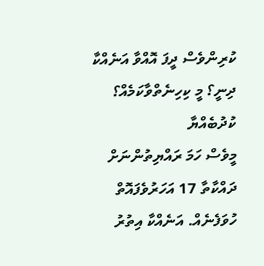ކުރިންވެސް ދީފަ އޮއްވާ އަނެއްކާ ދިނީ؟ މީ ކިހިނެތްވާކަމެއް؟
ކުދުބެއްޔާ
މީވެސް ހަމަ ރައްޔިތުންނަށް ދައްކާތާ 17 އަހަރުވެފައޮތް ހުވަފެނެއް. އަނެއްކާ އިތުރު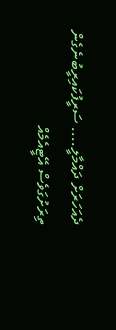ދެއަހަރަށް ދައްމާލީ.... ސަރީފުކައިރީބުނެގެން ތިރަށުގަވެސް އޭޓީއެމެއް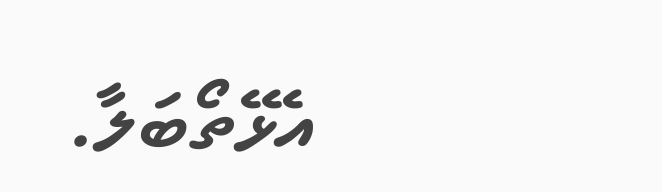އެޅޭތޯބަލާ.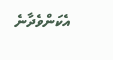އެކަންވެދާނެ